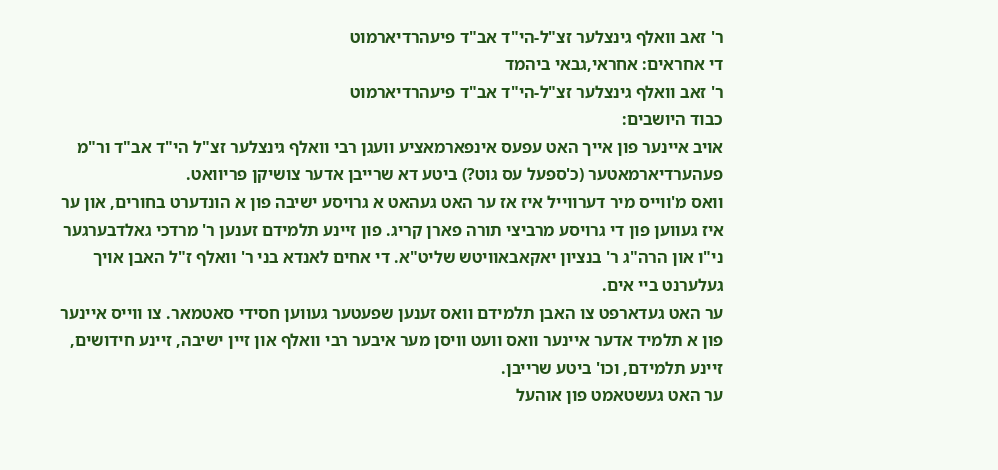ר' זאב וואלף גינצלער זצ"ל-הי"ד אב"ד פיעהרדיארמוט
די אחראים: אחראי,גבאי ביהמד
ר' זאב וואלף גינצלער זצ"ל-הי"ד אב"ד פיעהרדיארמוט
כבוד היושבים:
אויב איינער פון אייך האט עפעס אינפארמאציע וועגן רבי וואלף גינצלער זצ"ל הי"ד אב"ד ור"מ פעהערדיארמאטער (כ'ספעל עס גוט?) ביטע דא שרייבן אדער צושיקן פריוואט.
וואס מ'ווייס מיר דערווייל איז אז ער האט געהאט א גרויסע ישיבה פון א הונדערט בחורים, און ער איז געווען פון די גרויסע מרביצי תורה פארן קריג. פון זיינע תלמידם זענען ר' מרדכי גאלדבערגער ני"ו און הרה"ג ר' בנציון יאקאבאוויטש שליט"א. די אחים לאנדא בני ר' וואלף ז"ל האבן אויך געלערנט ביי אים.
ער האט געדארפט צו האבן תלמידם וואס זענען שפעטער געווען חסידי סאטמאר. צו ווייס איינער פון א תלמיד אדער איינער וואס וועט וויסן מער איבער רבי וואלף און זיין ישיבה, זיינע חידושים, זיינע תלמידם, וכו' ביטע שרייבן.
ער האט געשטאמט פון אוהעל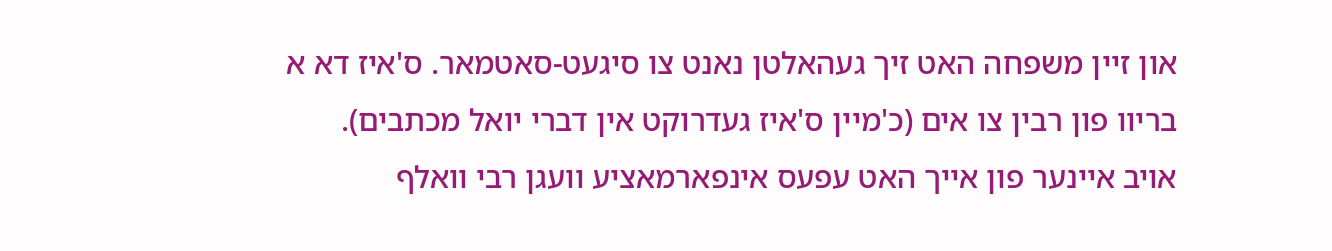און זיין משפחה האט זיך געהאלטן נאנט צו סיגעט-סאטמאר. ס'איז דא א בריוו פון רבין צו אים (כ'מיין ס'איז געדרוקט אין דברי יואל מכתבים).
אויב איינער פון אייך האט עפעס אינפארמאציע וועגן רבי וואלף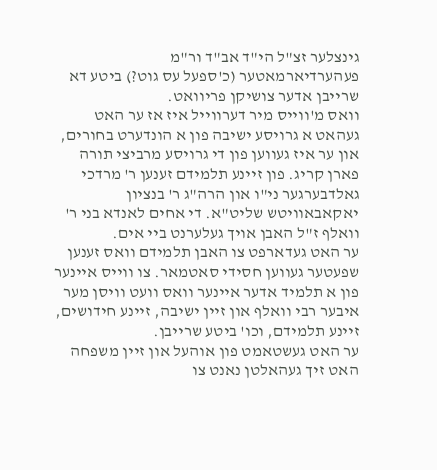גינצלער זצ"ל הי"ד אב"ד ור"מ פעהערדיארמאטער (כ'ספעל עס גוט?) ביטע דא שרייבן אדער צושיקן פריוואט.
וואס מ'ווייס מיר דערווייל איז אז ער האט געהאט א גרויסע ישיבה פון א הונדערט בחורים, און ער איז געווען פון די גרויסע מרביצי תורה פארן קריג. פון זיינע תלמידם זענען ר' מרדכי גאלדבערגער ני"ו און הרה"ג ר' בנציון יאקאבאוויטש שליט"א. די אחים לאנדא בני ר' וואלף ז"ל האבן אויך געלערנט ביי אים.
ער האט געדארפט צו האבן תלמידם וואס זענען שפעטער געווען חסידי סאטמאר. צו ווייס איינער פון א תלמיד אדער איינער וואס וועט וויסן מער איבער רבי וואלף און זיין ישיבה, זיינע חידושים, זיינע תלמידם, וכו' ביטע שרייבן.
ער האט געשטאמט פון אוהעל און זיין משפחה האט זיך געהאלטן נאנט צו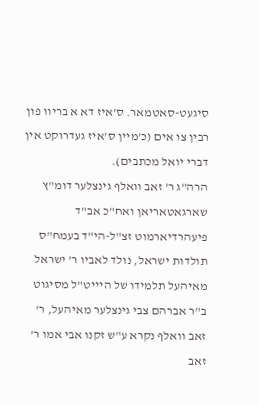סיגעט-סאטמאר. ס'איז דא א בריוו פון רבין צו אים (כ'מיין ס'איז געדרוקט אין דברי יואל מכתבים).
הרה"ג ר' זאב וואלף גינצלער דומ"ץ שארגאטאריאן ואח"כ אב"ד פיעהרדיארמוט זצ"ל-הי"ד בעמח"ס תולדות ישראל, נולד לאביו ר' ישראל מאיהעל תלמידו של היייט"ל מסיגוט ב"ר אברהם צבי גינצלער מאיהעל, ר' זאב וואלף נקרא ע"ש זקנו אבי אמו ר' זאב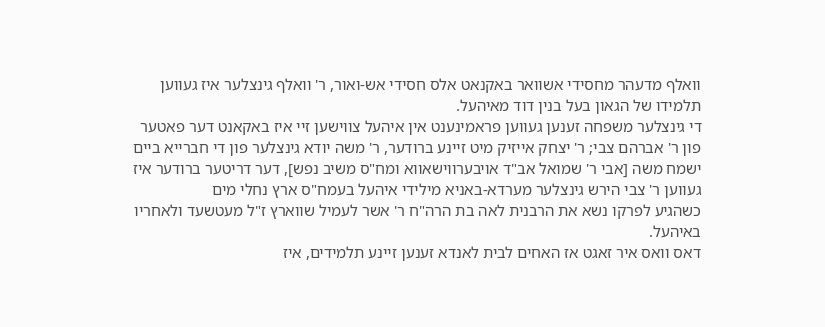וואלף מדעהר מחסידי אשוואר באקנאט אלס חסידי אש-ואור, ר' וואלף גינצלער איז געווען תלמידו של הגאון בעל בנין דוד מאיהעל.
די גינצלער משפחה זענען געווען פראמינענט אין איהעל צווישען זיי איז באקאנט דער פאטער פון ר' אברהם צבי; ר' יצחק אייזיק מיט זיינע ברודער, ר' משה יודא גינצלער פון די חברייא ביים ישמח משה [אבי ר' שמואל אב"ד אויבערווישאווא ומח"ס משיב נפש], דער דריטער ברודער איז געווען ר' צבי הירש גינצלער מערדא-באניא מילידי איהעל בעמח"ס ארץ נחלי מים
כשהגיע לפרקו נשא את הרבנית לאה בת הרה"ח ר' אשר לעמיל שווארץ ז"ל מעטשעד ולאחריו באיהעל.
דאס וואס איר זאגט אז האחים לבית לאנדא זענען זיינע תלמידים, איז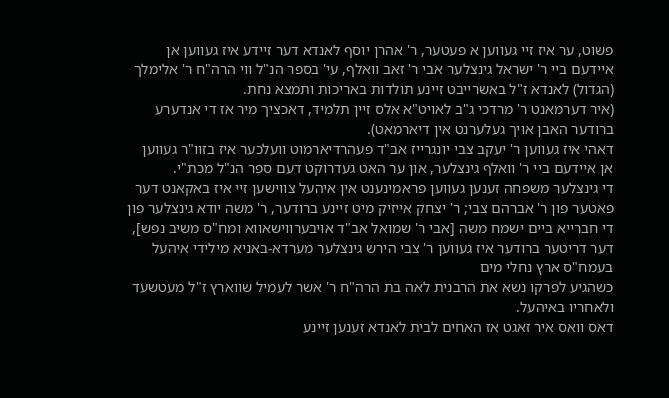פשוט, ער איז זיי געווען א פעטער, ר' אהרן יוסף לאנדא דער זיידע איז געווען אן איידעם ביי ר' ישראל גינצלער אבי ר' זאב וואלף, עי' בספר הנ"ל ווי הרה"ח ר' אלימלך (הגדול) לאנדא ז"ל באשרייבט זיינע תולדות באריכות ותמצא נחת.
(איר דערמאנט ר' מרדכי ג"ב לאויט"א אלס זיין תלמיד, דאכציך מיר אז די אנדערע ברודער האבן אויך געלערנט אין דיארמאט).
דאהי איז געווען ר' יעקב צבי יונגרייז אב"ד פעהרדיארמוט וועלכער איז בזוו"ר געווען אן איידעם ביי ר' וואלף גינצלער, און ער האט געדרוקט דעם ספר הנ"ל מכת"י.
די גינצלער משפחה זענען געווען פראמינענט אין איהעל צווישען זיי איז באקאנט דער פאטער פון ר' אברהם צבי; ר' יצחק אייזיק מיט זיינע ברודער, ר' משה יודא גינצלער פון די חברייא ביים ישמח משה [אבי ר' שמואל אב"ד אויבערווישאווא ומח"ס משיב נפש], דער דריטער ברודער איז געווען ר' צבי הירש גינצלער מערדא-באניא מילידי איהעל בעמח"ס ארץ נחלי מים
כשהגיע לפרקו נשא את הרבנית לאה בת הרה"ח ר' אשר לעמיל שווארץ ז"ל מעטשעד ולאחריו באיהעל.
דאס וואס איר זאגט אז האחים לבית לאנדא זענען זיינע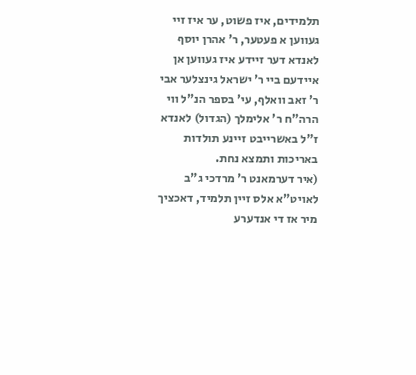תלמידים, איז פשוט, ער איז זיי געווען א פעטער, ר' אהרן יוסף לאנדא דער זיידע איז געווען אן איידעם ביי ר' ישראל גינצלער אבי ר' זאב וואלף, עי' בספר הנ"ל ווי הרה"ח ר' אלימלך (הגדול) לאנדא ז"ל באשרייבט זיינע תולדות באריכות ותמצא נחת.
(איר דערמאנט ר' מרדכי ג"ב לאויט"א אלס זיין תלמיד, דאכציך מיר אז די אנדערע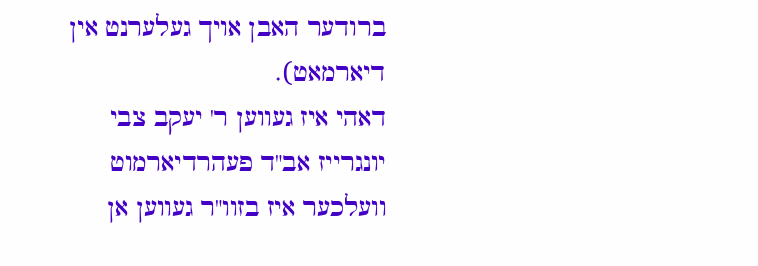ברודער האבן אויך געלערנט אין דיארמאט).
דאהי איז געווען ר' יעקב צבי יונגרייז אב"ד פעהרדיארמוט וועלכער איז בזוו"ר געווען אן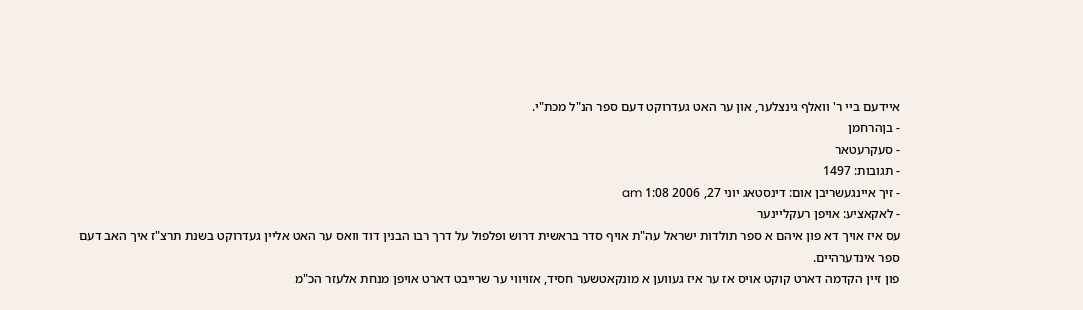איידעם ביי ר' וואלף גינצלער, און ער האט געדרוקט דעם ספר הנ"ל מכת"י.
- בןהרחמן
- סעקרעטאר
- תגובות: 1497
- זיך איינגעשריבן אום: דינסטאג יוני 27, 2006 1:08 am
- לאקאציע: אויפן רעקליינער
עס איז אויך דא פון איהם א ספר תולדות ישראל עה"ת אויף סדר בראשית דרוש ופלפול על דרך רבו הבנין דוד וואס ער האט אליין געדרוקט בשנת תרצ"ז איך האב דעם ספר אינדערהיים.
פון זיין הקדמה דארט קוקט אויס אז ער איז געווען א מונקאטשער חסיד, אזויווי ער שרייבט דארט אויפן מנחת אלעזר הכ"מ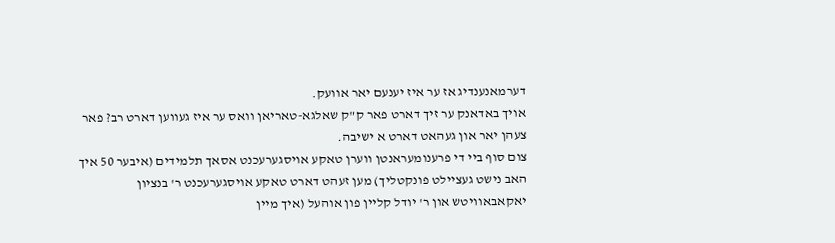דערמאנענדיג אז ער איז יענעם יאר אוועק.
אויך באדאנק ער זיך דארט פאר ק"ק שאלגא-טאריאן וואס ער איז געווען דארט רב? פאר צעהן יאר און געהאט דארט א ישיבה.
צום סוף ביי די פרענומעראנטן ווערן טאקע אויסגערעכנט אסאך תלמידים (איבער 50 איך האב נישט געציילט פונקטליך) מען זעהט דארט טאקע אויסגערעכנט ר' בנציון יאקאבאוויטש און ר' יודל קליין פון אוהעל (איך מיין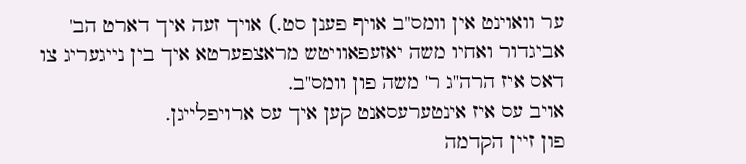ער וואוינט אין וומס"ב אויף פענן סט.) אויך זעה איך דארט הב' אביגדור ואחיו משה יאזעפאוויטש מראצפערטא איך בין נייגעריג צו דאס איז הרה"ג ר' משה פון וומס"ב.
אויב עס איז אינטערעסאנט קען איך עס ארויפלייגן.
פון זיין הקדמה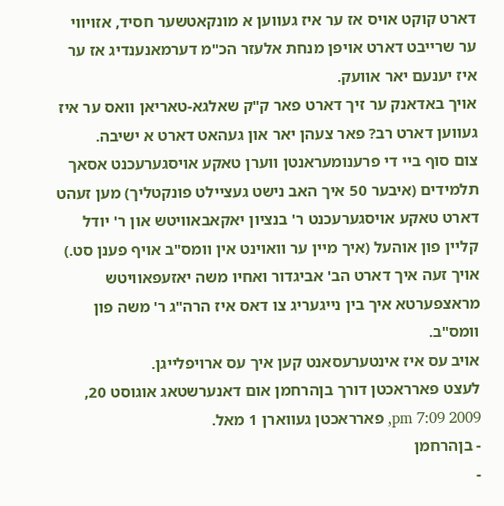דארט קוקט אויס אז ער איז געווען א מונקאטשער חסיד, אזויווי ער שרייבט דארט אויפן מנחת אלעזר הכ"מ דערמאנענדיג אז ער איז יענעם יאר אוועק.
אויך באדאנק ער זיך דארט פאר ק"ק שאלגא-טאריאן וואס ער איז געווען דארט רב? פאר צעהן יאר און געהאט דארט א ישיבה.
צום סוף ביי די פרענומעראנטן ווערן טאקע אויסגערעכנט אסאך תלמידים (איבער 50 איך האב נישט געציילט פונקטליך) מען זעהט דארט טאקע אויסגערעכנט ר' בנציון יאקאבאוויטש און ר' יודל קליין פון אוהעל (איך מיין ער וואוינט אין וומס"ב אויף פענן סט.) אויך זעה איך דארט הב' אביגדור ואחיו משה יאזעפאוויטש מראצפערטא איך בין נייגעריג צו דאס איז הרה"ג ר' משה פון וומס"ב.
אויב עס איז אינטערעסאנט קען איך עס ארויפלייגן.
לעצט פארראכטן דורך בןהרחמן אום דאנערשטאג אוגוסט 20, 2009 7:09 pm, פארראכטן געווארן 1 מאל.
- בןהרחמן
-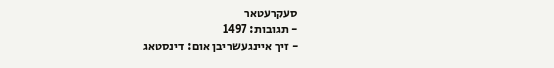סעקרעטאר
- תגובות: 1497
- זיך איינגעשריבן אום: דינסטאג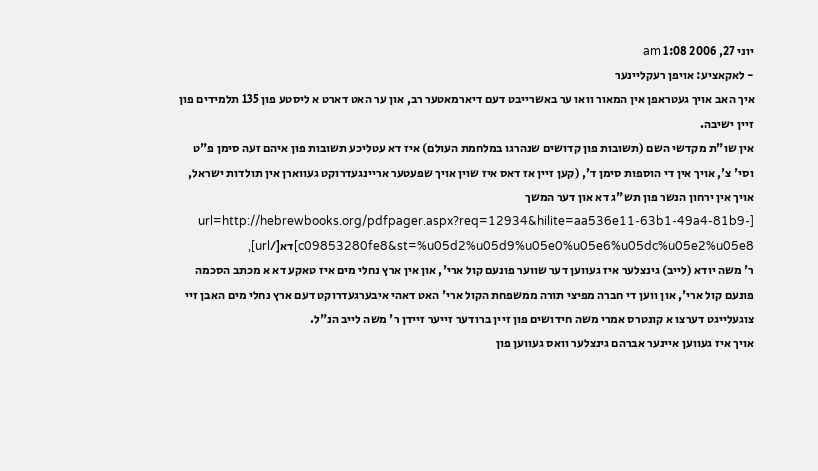יוני 27, 2006 1:08 am
- לאקאציע: אויפן רעקליינער
איך האב אויך געטראפן אין המאור וואו ער באשרייבט דעם דיארמאטער רב, און ער האט דארט א ליסטע פון 135 תלמידים פון זיין ישיבה.
אין שו"ת מקדשי השם (תשובות פון קדושים שנהרגו במלחמת העולם) איז דא עטליכע תשובות פון איהם זעה סימן פ"ט וסי' צ', אויך אין די הוספות סימן ד', (קען זיין אז דאס איז שוין אויך שפעטער אריינגעדרוקט געווארן אין תולדות ישראל, אויך אין ירחון הנשר פון תש"ג דא און דער המשך [url=http://hebrewbooks.org/pdfpager.aspx?req=12934&hilite=aa536e11-63b1-49a4-81b9-c09853280fe8&st=%u05d2%u05d9%u05e0%u05e6%u05dc%u05e2%u05e8]דא[/url],
ר' משה יודא (לייב) גינצלער איז געווען דער שווער פונעם קול ארי', און אין ארץ נחלי מים איז טאקע דא א מכתב הסכמה פונעם קול ארי', און ווען די חברה מפיצי תורה ממשפחת הקול ארי' האט דאהי איבערגעדרוקט דעם ארץ נחלי מים האבן זיי צוגעלייגט דערצו א קונטרס אמרי משה חידושים פון זיין ברודער זייער זיידן ר' משה לייב הנ"ל.
אויך איז געווען איינער אברהם גינצלער וואס געווען פון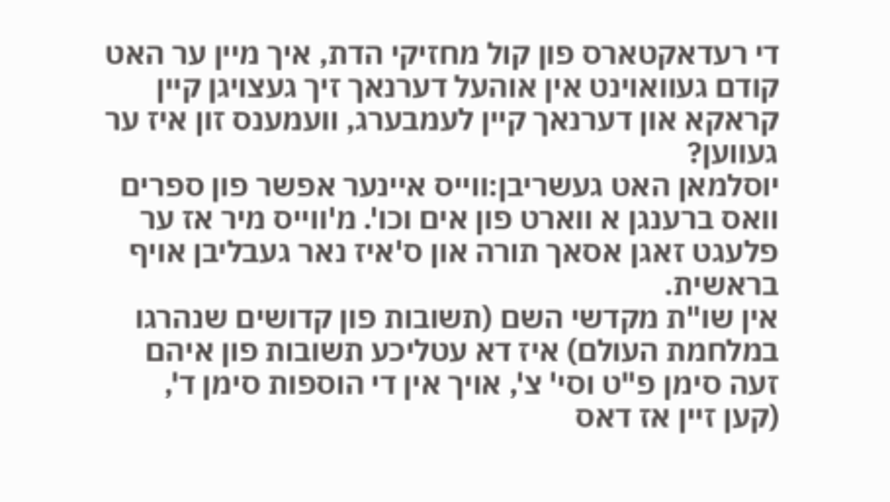די רעדאקטארס פון קול מחזיקי הדת, איך מיין ער האט קודם געוואוינט אין אוהעל דערנאך זיך געצויגן קיין קראקא און דערנאך קיין לעמבערג, וועמענס זון איז ער געווען?
יוסלמאן האט געשריבן:ווייס איינער אפשר פון ספרים וואס ברענגן א ווארט פון אים וכו'. מ'ווייס מיר אז ער פלעגט זאגן אסאך תורה און ס'איז נאר געבליבן אויף בראשית.
אין שו"ת מקדשי השם (תשובות פון קדושים שנהרגו במלחמת העולם) איז דא עטליכע תשובות פון איהם זעה סימן פ"ט וסי' צ', אויך אין די הוספות סימן ד', (קען זיין אז דאס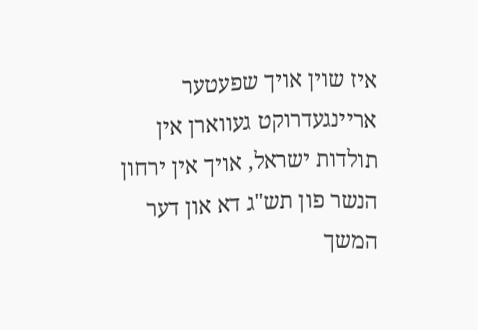איז שוין אויך שפעטער אריינגעדרוקט געווארן אין תולדות ישראל, אויך אין ירחון הנשר פון תש"ג דא און דער המשך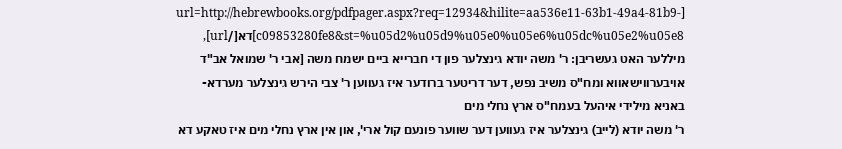[url=http://hebrewbooks.org/pdfpager.aspx?req=12934&hilite=aa536e11-63b1-49a4-81b9-c09853280fe8&st=%u05d2%u05d9%u05e0%u05e6%u05dc%u05e2%u05e8]דא[/url],
מיללער האט געשריבן: ר' משה יודא גינצלער פון די חברייא ביים ישמח משה [אבי ר' שמואל אב"ד אויבערווישאווא ומח"ס משיב נפש, דער דריטער ברודער איז געווען ר' צבי הירש גינצלער מערדא-באניא מילידי איהעל בעמח"ס ארץ נחלי מים
ר' משה יודא (לייב) גינצלער איז געווען דער שווער פונעם קול ארי', און אין ארץ נחלי מים איז טאקע דא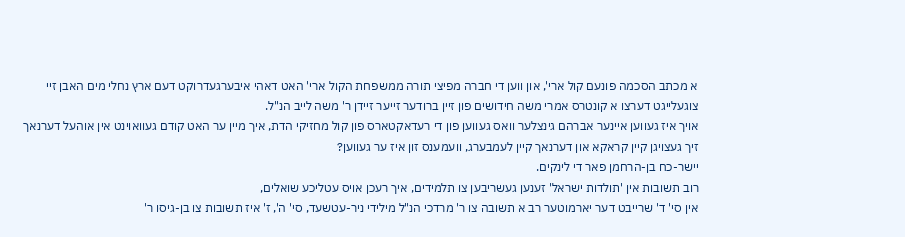א מכתב הסכמה פונעם קול ארי', און ווען די חברה מפיצי תורה ממשפחת הקול ארי' האט דאהי איבערגעדרוקט דעם ארץ נחלי מים האבן זיי צוגעלייגט דערצו א קונטרס אמרי משה חידושים פון זיין ברודער זייער זיידן ר' משה לייב הנ"ל.
אויך איז געווען איינער אברהם גינצלער וואס געווען פון די רעדאקטארס פון קול מחזיקי הדת, איך מיין ער האט קודם געוואוינט אין אוהעל דערנאך זיך געצויגן קיין קראקא און דערנאך קיין לעמבערג, וועמענס זון איז ער געווען?
יישר-כח בן-הרחמן פאר די לינקים.
רוב תשובות אין 'תולדות ישראל' זענען געשריבען צו תלמידים, איך רעכן אויס עטליכע שואלים,
אין סי' ד' שרייבט דער יארמוטער רב א תשובה צו ר' מרדכי הנ"ל מילידי ניר-עטשעד, סי' ה', ז' איז תשובות צו בן-גיסו ר'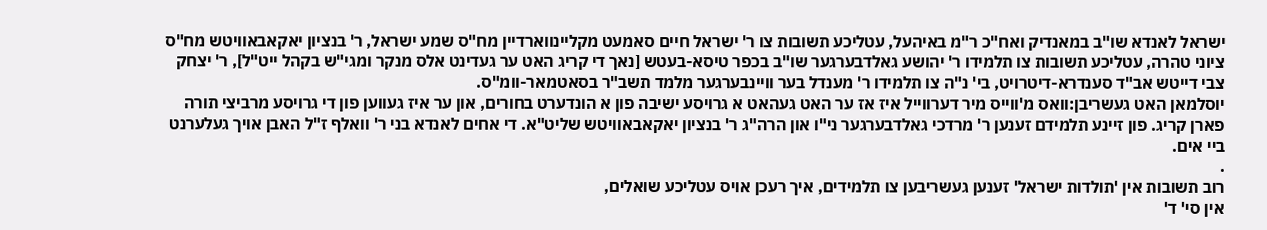ישראל לאנדא שו"ב במאנדיק ואח"כ ר"מ באיהעל, עטליכע תשובות צו ר' ישראל חיים סאמעט מקליינווארדיין מח"ס שמע ישראל, ר' בנציון יאקאבאוויטש מח"ס ציוני טהרה, עטליכע תשובות צו תלמידו ר' יהושע גאלדבערגער שו"ב בכפר טיסא-בעטש [נאך די קריג האט ער געדינט אלס מנקר ומגי"ש בקהל ייט"ל], ר' יצחק צבי דייטש אב"ד סענדרא-דיטרויט, בי' נ"ה צו תלמידו ר' מענדל בער וויינבערגער מלמד תשב"ר בסאטמאר-וומ"ס.
יוסלמאן האט געשריבן:וואס מ'ווייס מיר דערווייל איז אז ער האט געהאט א גרויסע ישיבה פון א הונדערט בחורים, און ער איז געווען פון די גרויסע מרביצי תורה פארן קריג. פון זיינע תלמידם זענען ר' מרדכי גאלדבערגער ני"ו און הרה"ג ר' בנציון יאקאבאוויטש שליט"א. די אחים לאנדא בני ר' וואלף ז"ל האבן אויך געלערנט ביי אים.
.
רוב תשובות אין 'תולדות ישראל' זענען געשריבען צו תלמידים, איך רעכן אויס עטליכע שואלים,
אין סי' ד'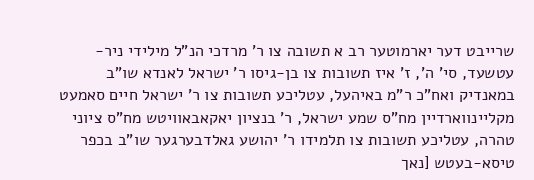שרייבט דער יארמוטער רב א תשובה צו ר' מרדכי הנ"ל מילידי ניר-עטשעד, סי' ה', ז' איז תשובות צו בן-גיסו ר' ישראל לאנדא שו"ב במאנדיק ואח"כ ר"מ באיהעל, עטליכע תשובות צו ר' ישראל חיים סאמעט מקליינווארדיין מח"ס שמע ישראל, ר' בנציון יאקאבאוויטש מח"ס ציוני טהרה, עטליכע תשובות צו תלמידו ר' יהושע גאלדבערגער שו"ב בכפר טיסא-בעטש [נאך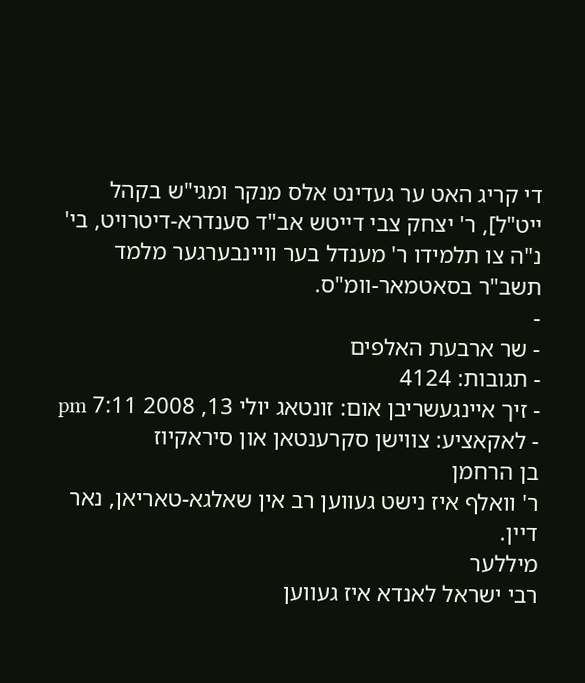די קריג האט ער געדינט אלס מנקר ומגי"ש בקהל ייט"ל], ר' יצחק צבי דייטש אב"ד סענדרא-דיטרויט, בי' נ"ה צו תלמידו ר' מענדל בער וויינבערגער מלמד תשב"ר בסאטמאר-וומ"ס.
-
- שר ארבעת האלפים
- תגובות: 4124
- זיך איינגעשריבן אום: זונטאג יולי 13, 2008 7:11 pm
- לאקאציע: צווישן סקרענטאן און סיראקיוז
בן הרחמן
ר' וואלף איז נישט געווען רב אין שאלגא-טאריאן, נאר דיין.
מיללער
רבי ישראל לאנדא איז געווען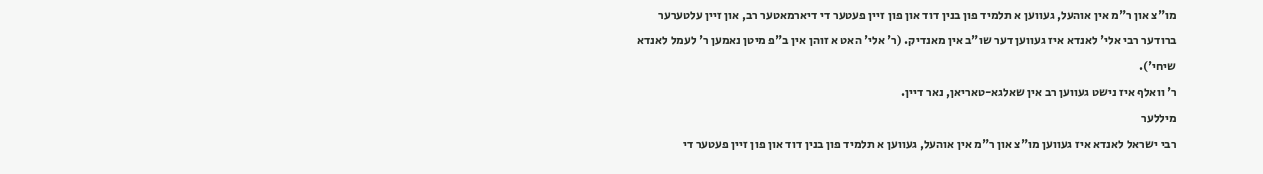מו"צ און ר"מ אין אוהעל, געווען א תלמיד פון בנין דוד און פון זיין פעטער די דיארמאטער רב, און זיין עלטערער ברודער רבי אלי' לאנדא איז געווען דער שו"ב אין מאנדיק. (ר' אלי' האט א זוהן אין ב"פ מיטן נאמען ר' לעמל לאנדא שיחי').
ר' וואלף איז נישט געווען רב אין שאלגא-טאריאן, נאר דיין.
מיללער
רבי ישראל לאנדא איז געווען מו"צ און ר"מ אין אוהעל, געווען א תלמיד פון בנין דוד און פון זיין פעטער די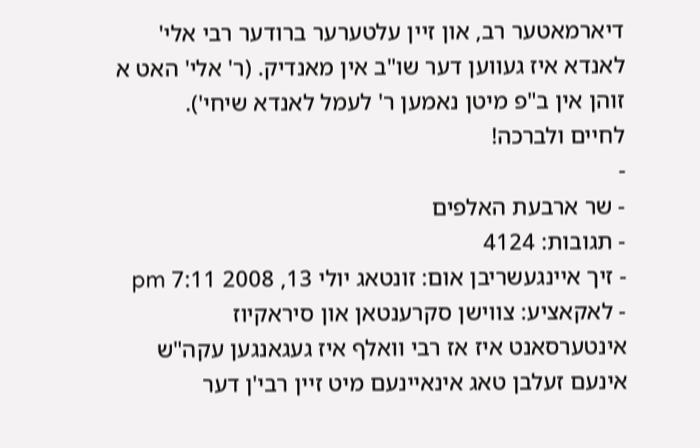דיארמאטער רב, און זיין עלטערער ברודער רבי אלי' לאנדא איז געווען דער שו"ב אין מאנדיק. (ר' אלי' האט א זוהן אין ב"פ מיטן נאמען ר' לעמל לאנדא שיחי').
לחיים ולברכה!
-
- שר ארבעת האלפים
- תגובות: 4124
- זיך איינגעשריבן אום: זונטאג יולי 13, 2008 7:11 pm
- לאקאציע: צווישן סקרענטאן און סיראקיוז
אינטערסאנט איז אז רבי וואלף איז געגאנגען עקה"ש אינעם זעלבן טאג אינאיינעם מיט זיין רבי'ן דער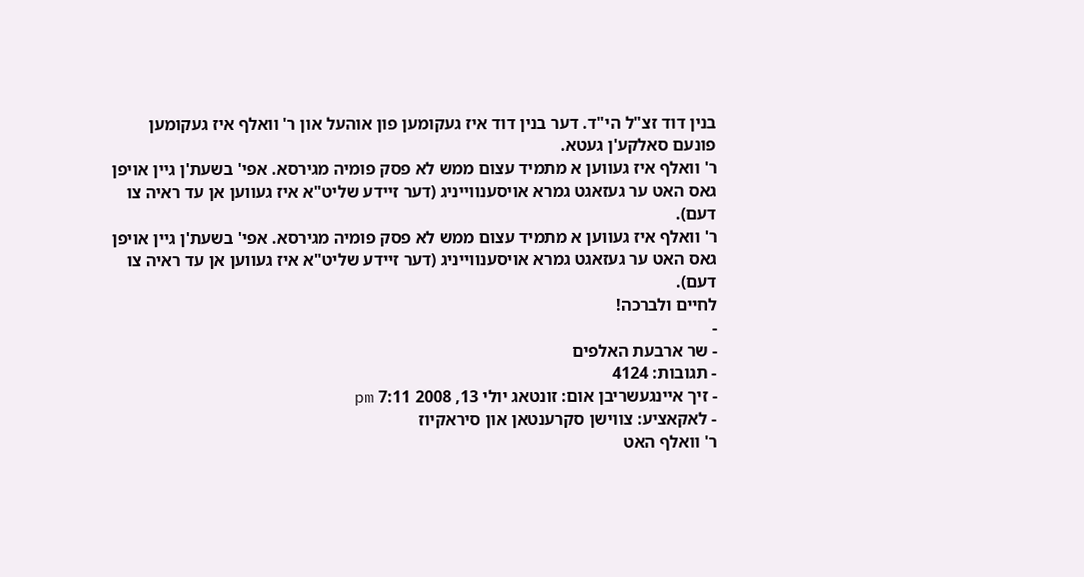בנין דוד זצ"ל הי"ד. דער בנין דוד איז געקומען פון אוהעל און ר' וואלף איז געקומען פונעם סאלקע'ן געטא.
ר' וואלף איז געווען א מתמיד עצום ממש לא פסק פומיה מגירסא. אפי' בשעת'ן גיין אויפן גאס האט ער געזאגט גמרא אויסענווייניג (דער זיידע שליט"א איז געווען אן עד ראיה צו דעם).
ר' וואלף איז געווען א מתמיד עצום ממש לא פסק פומיה מגירסא. אפי' בשעת'ן גיין אויפן גאס האט ער געזאגט גמרא אויסענווייניג (דער זיידע שליט"א איז געווען אן עד ראיה צו דעם).
לחיים ולברכה!
-
- שר ארבעת האלפים
- תגובות: 4124
- זיך איינגעשריבן אום: זונטאג יולי 13, 2008 7:11 pm
- לאקאציע: צווישן סקרענטאן און סיראקיוז
ר' וואלף האט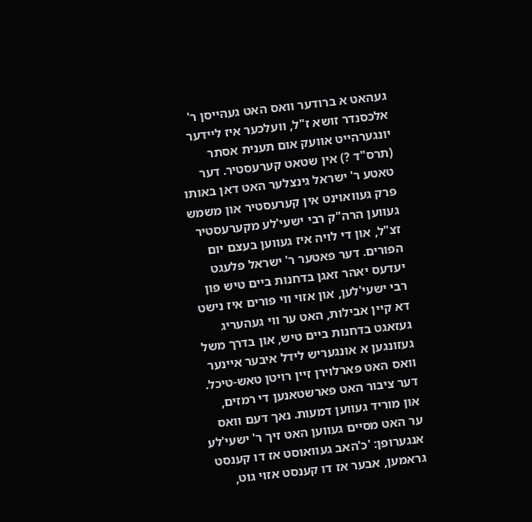געהאט א ברודער וואס האט געהייסן ר' אלכסנדר זושא ז"ל, וועלכער איז ליידער יונגערהייט אוועק אום תענית אסתר (תרס"ד ?) אין שטאט קערעסטיר. דער טאטע ר' ישראל גינצלער האט דאן באותו פרק געוואוינט אין קערעסטיר און משמש געווען הרה"ק רבי ישעי'לע מקערעסטיר זצ"ל, און די לויה איז געווען בעצם יום הפורים. דער פאטער ר' ישראל פלעגט יעדעס יאהר זאגן בדחנות ביים טיש פון רבי ישעי'לען, און אזוי ווי פורים איז נישט דא קיין אבילות, האט ער ווי געהעריג געזאגט בדחנות ביים טיש, און בדרך משל געזונגען א אונגעריש לידל איבער איינער וואס האט פארלוירן זיין רויטן טאש-טיכל. דער ציבור האט פארשטאנען די רמזים, און מוריד געווען דמעות. נאך דעם וואס ער האט מסיים געווען האט זיך ר' ישעי'לע אנגערופן: 'כ'האב געוואוסט אז דו קענסט גראמען, אבער אז דו קענסט אזוי גוט,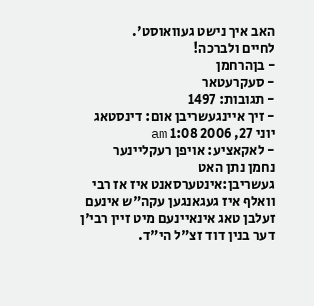האב איך נישט געוואוסט'.
לחיים ולברכה!
- בןהרחמן
- סעקרעטאר
- תגובות: 1497
- זיך איינגעשריבן אום: דינסטאג יוני 27, 2006 1:08 am
- לאקאציע: אויפן רעקליינער
נחמן נתן האט געשריבן:אינטערסאנט איז אז רבי וואלף איז געגאנגען עקה"ש אינעם זעלבן טאג אינאיינעם מיט זיין רבי'ן דער בנין דוד זצ"ל הי"ד.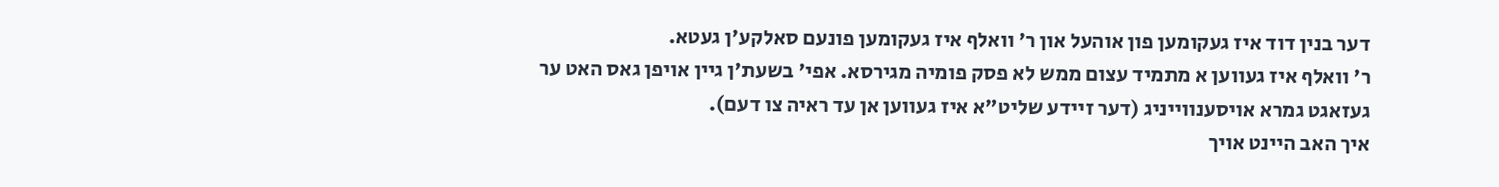דער בנין דוד איז געקומען פון אוהעל און ר' וואלף איז געקומען פונעם סאלקע'ן געטא.
ר' וואלף איז געווען א מתמיד עצום ממש לא פסק פומיה מגירסא. אפי' בשעת'ן גיין אויפן גאס האט ער געזאגט גמרא אויסענווייניג (דער זיידע שליט"א איז געווען אן עד ראיה צו דעם).
איך האב היינט אויך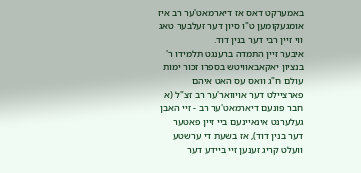באמערקט דאס אז דיארמאט'ער רב איז אומגעקומען ט"ו סיון דער זעלבער טאג ווי זיין רבי דער בנין דוד.
איבער זיין התמדה ברענגט תלמידו ר' בנציון יאקאבאוויטש בספרו זכור ימות עולם ח"ג וואס עס האט איהם פארציילט דער אויוואר'ער רב זצ"ל (א חבר פונעם דיארמאט'ער רב - זיי האבן געלערנט אינאיינעם ביי זיין פאטער דער בנין דוד), אז בשעת די ערשטע וועלט קריג זענען זיי ביידע דער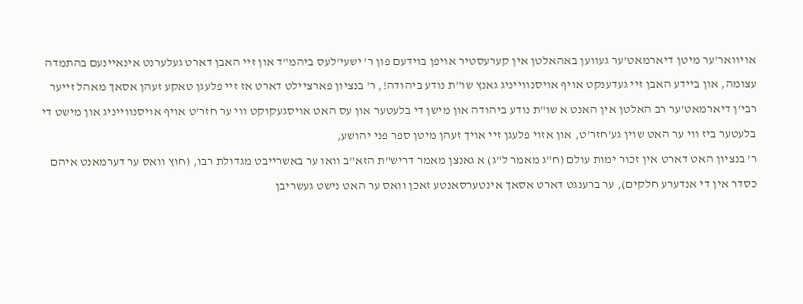אויוואר'ער מיטן דיארמאט'ער געווען באהאלטן אין קערעסטיר אויפן בוידעם פון ר' ישעי'לעס ביהמ"ד און זיי האבן דארט געלערנט אינאיינעם בהתמדה עצומה, און ביידע האבן זיי געדענקט אויף אויסנווייניג גאנץ שו"ת נודע ביהודה!, ר' בנציון פארציילט דארט אז זיי פלעגן טאקע זעהן אסאך מאהל זייער רבי'ן דיארמאט'ער רב האלטן אין האנט א שו"ת נודע ביהודה און מישן די בלעטער און עס האט אויסגעקוקט ווי ער חזר'ט אויף אויסנווייניג און מישט די בלעטער ביז ווי ער האט שוין גע'חזר'ט, און אזוי פלעגן זיי אויך זעהן מיטן ספר פני יהושע,
ר' בנציון האט דארט אין זכור ימות עולם (ח"ג מאמר ל"ג) א גאנצן מאמר דריש"ת הזא"ב וואו ער באשרייבט מגדולת רבו, (חוץ וואס ער דערמאנט איהם כסדר אין די אנדערע חלקים), ער ברענגט דארט אסאך אינטערסאנטע זאכן וואס ער האט נישט געשריבן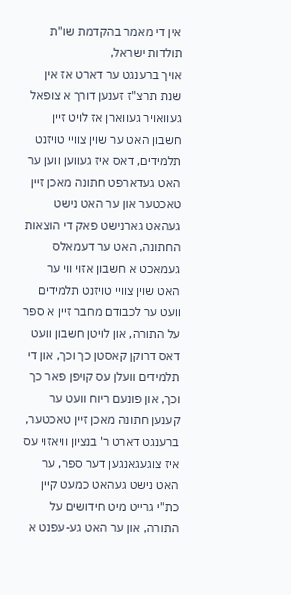אין די מאמר בהקדמת שו"ת תולדות ישראל,
אויך ברענגט ער דארט אז אין שנת תרצ"ז זענען דורך א צופאל געוואויר געווארן אז לויט זיין חשבון האט ער שוין צוויי טויזנט תלמידים, דאס איז געווען ווען ער האט געדארפט חתונה מאכן זיין טאכטער און ער האט נישט געהאט גארנישט פאק די הוצאות החתונה, האט ער דעמאלס געמאכט א חשבון אזוי ווי ער האט שוין צוויי טויזנט תלמידים וועט ער לכבודם מחבר זיין א ספר על התורה, און לויטן חשבון וועט דאס דרוקן קאסטן כך וכך, און די תלמידים וועלן עס קויפן פאר כך וכך, און פונעם ריוח וועט ער קענען חתונה מאכן זיין טאכטער, ברענגט דארט ר' בנציון וויאזוי עס איז צוגעגאנגען דער ספר, ער האט נישט געהאט כמעט קיין כת"י גרייט מיט חידושים על התורה, און ער האט גע-עפנט א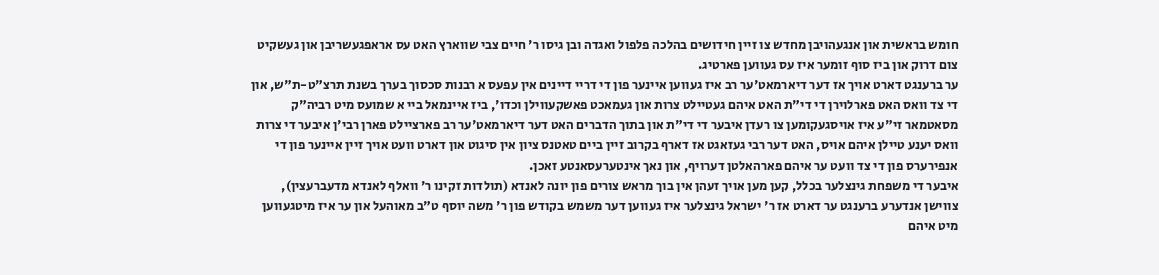חומש בראשית און אנגעהויבן מחדש צו זיין חידושים בהלכה פלפול ואגדה ובן גיסו ר' חיים צבי שווארץ האט עס אראפגעשריבן און געשקיט צום דרוק און ביז סוף זומער איז עס געווען פארטיג.
ער ברענגט דארט אויך אז דער דיארמאט'ער רב איז געווען איינער פון די דריי דיינים אין עפעס א רבנות סכסוך בערך בשנת תרצ"ט-ת"ש, און די צד וואס האט פארלוירן די די"ת האט איהם געטיילט צרות און געמאכט פאשקעווילן וכדו', ביז איינמאל ביי א שמועס מיט רביה"ק מסאטמאר זי"ע איז אויסגעקומען צו רעדן איבער די די"ת און בתוך הדברים האט דער דיארמאט'ער רב פארציילט פארן רבי'ן איבער די צרות וואס יענע טיילן איהם אויס, האט דער רבי געזאגט אז דארף בקרוב זיין ביים טאטנס ציון אין סיגוט און דארט וועט אויך זיין איינער פון די אנפירערס פון די צד וועט ער איהם פארהאלטן דערויף, און נאך אינטערעסאנטע זאכן.
איבער די משפחת גינצלער בכלל, קען מען אויך זעהן אין בוך מראש צורים פון יונה לאנדא (תולדות זקינו ר' וואלף לאנדא מדעברעצין), צווישן אנדערע ברענגט ער דארט אז ר' ישראל גינצלער איז געווען דער משמש בקודש פון ר' משה יוסף ט"ב מאוהעל און ער איז מיטגעווען מיט איהם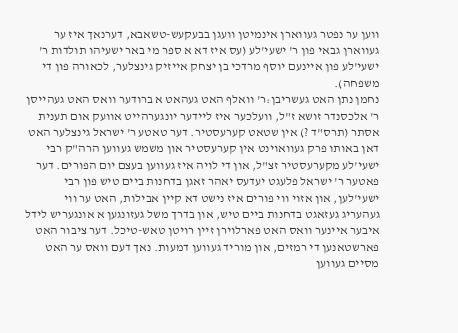ווען ער נפטר געווארן אינמיטן וועגן בבעקעש-טשאבא, דערנאך איז ער געווארן גבאי פון ר' ישעי'לע (עס איז דא א ספר מי באר ישעיהו תולדות ר' ישעי'לע פון איינעם יוסף מרדכי בן יצחק אייזיק גינצלער, לכאורה פון די משפחה).
נחמן נתן האט געשריבן:ר' וואלף האט געהאט א ברודער וואס האט געהייסן ר' אלכסנדר זושא ז"ל, וועלכער איז ליידער יונגערהייט אוועק אום תענית אסתר (תרס"ד ?) אין שטאט קערעסטיר. דער טאטע ר' ישראל גינצלער האט דאן באותו פרק געוואוינט אין קערעסטיר און משמש געווען הרה"ק רבי ישעי'לע מקערעסטיר זצ"ל, און די לויה איז געווען בעצם יום הפורים. דער פאטער ר' ישראל פלעגט יעדעס יאהר זאגן בדחנות ביים טיש פון רבי ישעי'לען, און אזוי ווי פורים איז נישט דא קיין אבילות, האט ער ווי געהעריג געזאגט בדחנות ביים טיש, און בדרך משל געזונגען א אונגעריש לידל איבער איינער וואס האט פארלוירן זיין רויטן טאש-טיכל. דער ציבור האט פארשטאנען די רמזים, און מוריד געווען דמעות. נאך דעם וואס ער האט מסיים געווען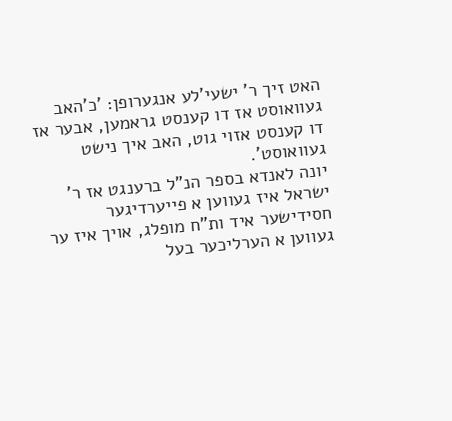האט זיך ר' ישעי'לע אנגערופן: 'כ'האב געוואוסט אז דו קענסט גראמען, אבער אז דו קענסט אזוי גוט, האב איך נישט געוואוסט'.
יונה לאנדא בספר הנ"ל ברענגט אז ר' ישראל איז געווען א פייערדיגער חסידישער איד ות"ח מופלג, אויך איז ער געווען א הערליכער בעל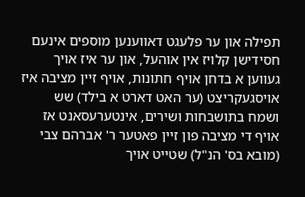תפילה און ער פלעגט דאווענען מוספים אינעם חסידישן קלויז אין אוהעל, און ער איז אויך געווען א בדחן אויף חתונות, אויף זיין מציבה איז אויסגעקריצט (ער האט דארט א בילד) שש ושמח בתושבחות ושירים, אינטערעסאנט אז אויף די מציבה פון זיין פאטער ר' אברהם צבי (מובא בס' הנ"ל) שטייט אויך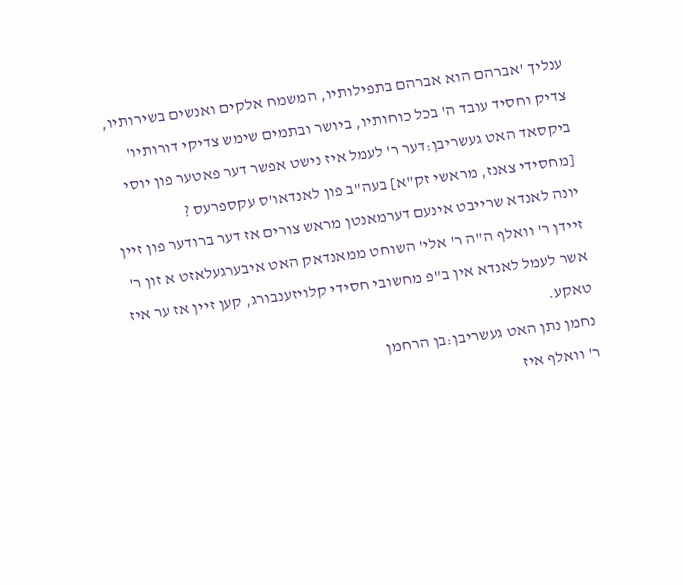ענליך 'אברהם הוא אברהם בתפילותיו, המשמח אלקים ואנשים בשירותיו, צדיק וחסיד עובד ה' בכל כוחותיו, ביושר ובתמים שימש צדיקי דורותיו'
ביקסאד האט געשריבן:דער ר' לעמל איז נישט אפשר דער פאטער פון יוסי [מחסידי צאנז, מראשי זק"א] בעה"ב פון לאנדאו'ס עקספרעס ?
יונה לאנדא שרייבט אינעם דערמאנטן מראש צורים אז דער ברודער פון זיין זיידן ר' וואלף ה"ה ר' אלי' השוחט ממאנדאק האט איבערגעלאזט א זון ר' אשר לעמל לאנדא אין ב"פ מחשובי חסידי קלויזענבורג, קען זיין אז ער איז טאקע.
נחמן נתן האט געשריבן:בן הרחמן
ר' וואלף איז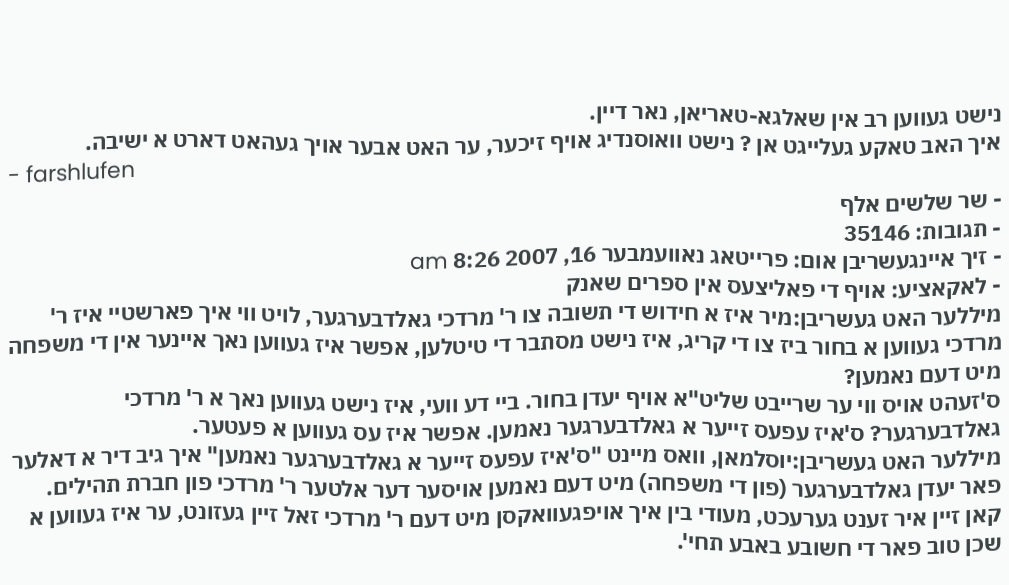נישט געווען רב אין שאלגא-טאריאן, נאר דיין.
איך האב טאקע געלייגט אן ? נישט וואוסנדיג אויף זיכער, ער האט אבער אויך געהאט דארט א ישיבה.
- farshlufen
- שר שלשים אלף
- תגובות: 35146
- זיך איינגעשריבן אום: פרייטאג נאוועמבער 16, 2007 8:26 am
- לאקאציע: אויף די פאליצעס אין ספרים שאנק
מיללער האט געשריבן:מיר איז א חידוש די תשובה צו ר' מרדכי גאלדבערגער, לויט ווי איך פארשטיי איז ר' מרדכי געווען א בחור ביז צו די קריג, איז נישט מסתבר די טיטלען, אפשר איז געווען נאך איינער אין די משפחה מיט דעם נאמען?
ס'זעהט אויס ווי ער שרייבט שליט"א אויף יעדן בחור. ביי דע וועי, איז נישט געווען נאך א ר' מרדכי גאלדבערגער? ס'איז עפעס זייער א גאלדבערגער נאמען. אפשר איז עס געווען א פעטער.
מיללער האט געשריבן:יוסלמאן, וואס מיינט "ס'איז עפעס זייער א גאלדבערגער נאמען" איך גיב דיר א דאלער פאר יעדן גאלדבערגער (פון די משפחה) מיט דעם נאמען אויסער דער אלטער ר' מרדכי פון חברת תהילים.
קאן זיין איר זענט גערעכט, מעודי בין איך אויפגעוואקסן מיט דעם ר' מרדכי זאל זיין געזונט, ער איז געווען א שכן טוב פאר די חשובע באבע תחי'.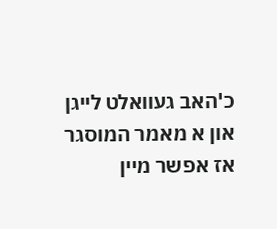כ'האב געוואלט לייגן און א מאמר המוסגר אז אפשר מיין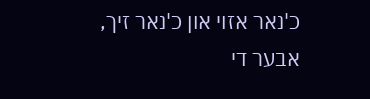כ'נאר אזוי און כ'נאר זיך, אבער די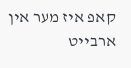קאפ איז מער אין ארבייט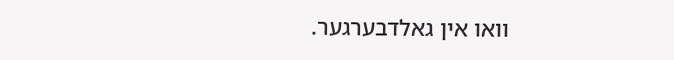וואו אין גאלדבערגער.